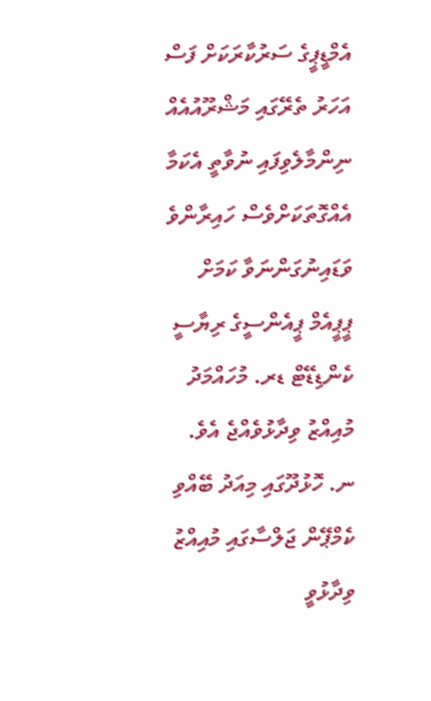އެމްޑީޕީގެ ސަރުކާރަކަށް ފަސް އަހަރު ތެރޭގައި މަޝްރޫއުއެއް ނިންމާލެވިފައި ނުވާތީ އެކަމާ އެއްގޮތަކަށްވެސް ހައިރާންވެ ވަޑައިނުގަންނަވާ ކަމަށް ޕީޕީއެމް ޕީއެންސީގެ ރިޔާސީ ކެންޑިޑޭޓް ޑރ. މުހައްމަދު މުއިއްޒު ވިދާޅުވެއްޖެ އެވެ.
ނ. ހޮޅުދޫގައި މިއަދު ބޭއްވި ކެމްޕޭން ޖަލްސާގައި މުއިއްޒު ވިދާޅުވީ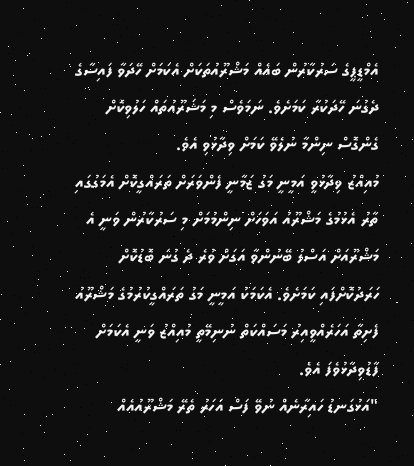އެމްޑީޕީގެ ސަރުކާރުން ބައެއް މަޝްރޫއުތަކަށް އެކަމަށް ހޭދަވާ ފައިސާގެ ދެގުނަ ހޭދަކުރާ ކަމަށެވެ. ނަމަވެސް މި މަޝަރޫއުތައް ހަލުވިކޮށް ގެންގޮސް ނިންމާ ނުލެވޭ ކަމަށް ވިދާޅުވި އެވެ.
މުއިއްޒު ވިދާޅުވީ އަމީނީ މަގު ޒަމާނީ ފެންވަރަށް ތަރައްގީކޮށް އެމަގުގައި ތާރު އެޅުމުގެ މަޝްރޫއު އަވަހަށް ނިންމުމަށް މި ސަރުކާރުން ވަނީ އެ މަޝްރޫއަށް އަސްލު ބޭނުންވާ އަގަށް ވުރެ ދެ ގުނަ ބޮޑުކޮށް ހަރަދުކޮށްފައި ކަމަށެވެ. އެކަމަކު އަމީނީ މަގު ތަރައްގީކުރުމުގެ މަޝްރޫއު ފެށިތާ އަހަރެއްވީއިރު މަސައްކަތް ނުނިމޭތީ މުއިއްޒު ވަނީ އެކަމަށް ފާޑުވިދާޅުވެފަ އެވެ.
"އަޅުގަނޑު ހައިރާނެއް ނުވޭ ފަސް އަހަރު ތެރޭ މަޝްރޫއުއެއް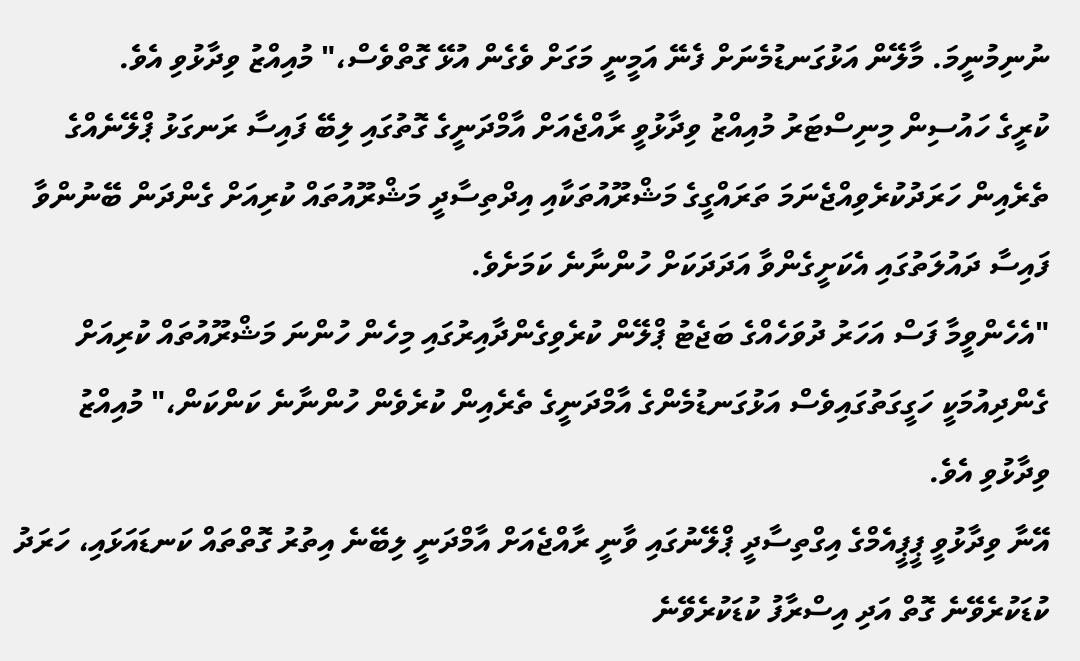ނުނިމުނީމަ. މާލޭން އަޅުގަނޑުމެނަށް ފެނޭ އަމީނީ މަގަށް ވެގެން އުޅޭ ގޮތްވެސް،" މުއިއްޒު ވިދާޅުވި އެވެ.
ކުރީގެ ހައުސިން މިނިސްޓަރު މުއިއްޒު ވިދާޅުވީ ރާއްޖެއަށް އާމްދަނީގެ ގޮތުގައި ލިބޭ ފައިސާ ރަނގަޅު ޕްލޭނެއްގެ ތެރެއިން ހަރަދުކުރެވިއްޖެނަމަ ތަރައްގީގެ މަޝްރޫއުތަކާއި އިދްތިސާދީ މަޝްރޫއުތައް ކުރިއަށް ގެންދަން ބޭނުންވާ ފައިސާ ދައުލަތުގައި އެކަށީގެންވާ އަދަދަކަށް ހުންނާނެ ކަމަށެވެ.
"އެހެންވީމާ ފަސް އަހަރު ދުވަހެއްގެ ބަޖެޓު ޕްލޭން ކުރެވިގެންދާއިރުގައި މިހެން ހުންނަ މަޝްރޫއުތައް ކުރިއަށް ގެންދިއުމަކީ ހަގީގަތުގައިވެސް އަޅުގަނޑުމެންގެ އާމްދަނީގެ ތެރެއިން ކުރެވެން ހުންނާނެ ކަންކަން،" މުއިއްޒު ވިދާޅުވި އެވެ.
އޭނާ ވިދާޅުވީ ޕީޕީއެމްގެ އިގްތިސާދީ ޕްލޭނުގައި ވާނީ ރާއްޖެއަށް އާމްދަނީ ލިބޭނެ އިތުރު ގޮތްތައް ކަނޑައަޅައި، ހަރަދު ކުޑަކުރެވޭނެ ގޮތް އަދި އިސްރާފު ކުޑަކުރެވޭނެ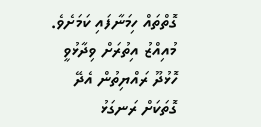ގޮތްތައް ހިމަނާފައި ކަމަށެވެ.
މުއިއްޒު އިތުރަށް ވިދާޅުވީ ހޮޅުދޫ ރައްޔިތުން އެދޭ ގޮތަކަށް ރަނގަޅު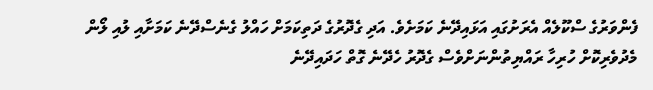ފެންވަރުގެ ސްކޫލެއް އެރަށުގައި އަޅައިދޭނެ ކަމަށެވެ. އަދި ގެދޮރުގެ ދަތިކަމަށް ހައްލު ގެނެސްދޭނެ ކަމަށާއި ލުއި ލޯން މެދުވެރިކޮށް ހުރިހާ ރައްޔިތުންނަށްވެސް ގެދޮރު ހެދޭނެ ގޮތް ހަދައިދޭނެ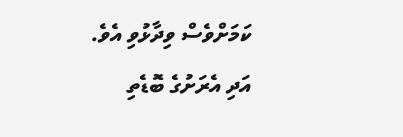ކަމަށްވެސް ވިދާޅުވި އެވެ. އަދި އެރަށުގެ ބޮޑެތި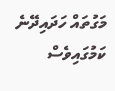މަގުތައް ހަދައިދޭނެ ކަމުގައިވެސް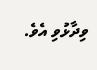ވިދާޅުވި އެވެ.